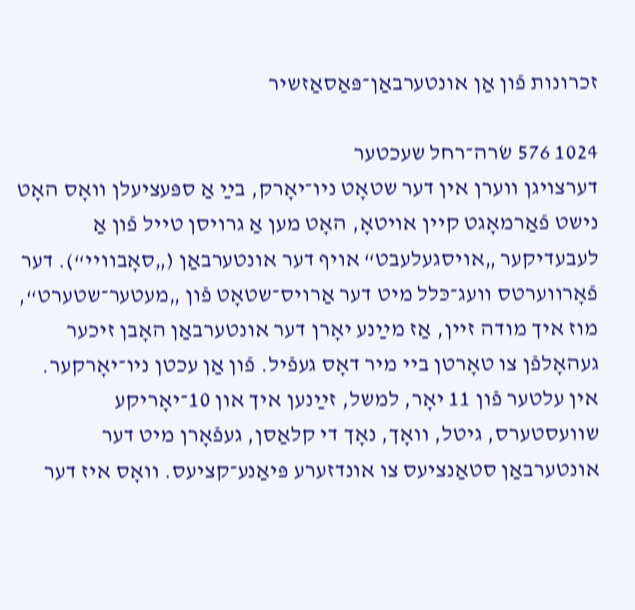זכרונות פֿון אַן אונטערבאַן־פּאַסאַזשיר

1024 576 שׂרה־רחל שעכטער
דערצויגן ווערן אין דער שטאָט ניו־יאָרק, בײַ אַ ספּעציעלן וואָס האָט נישט פֿאַרמאָגט קיין אויטאָ, האָט מען אַ גרויסן טייל פֿון אַ לעבעדיקער „אויסגעלעבט“ אויף דער אונטערבאַן („סאָבוויי“). דער פֿאָרווערטס וועג־כּלל מיט דער אַרויס־שטאָט פֿון „מעטער־שטערט“, מוז איך מודה זיין, אַז מײַנע יאָרן דער אונטערבאַן האָבן זיכער געהאָלפֿן צו טאָרטן ביי מיר דאָס געפֿיל. פֿון אַן עכטן ניו־יאָרקער.
אין עלטער פֿון 11 יאָר, למשל, זײַנען איך און 10־יאָריקע שװעסטערס, גיטל, װאָך, נאָך די קלאַסן, געפֿאָרן מיט דער אונטערבאַן סטאַנציעס צו אונדזערע פּיאַנע־קציעס. װאָס איז דער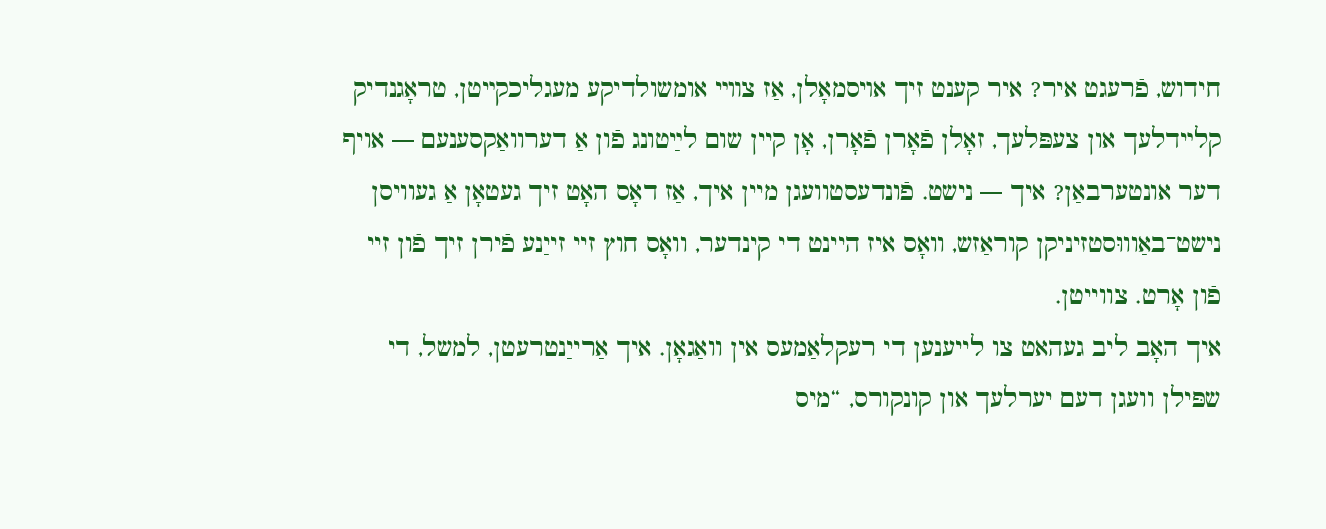חידוש, פֿרעגט איר? איר קענט זיך אױסמאָלן, אַז צװײ אומשולדיקע מעגליכקײטן, טראָגנדיק קלײדלעך און צעפּלעך, זאָלן פֿאָרן פֿאָרן, אָן קיין שום לײַטונג פֿון אַ דערוואַקסענעם — אויף דער אונטערבאַן? איך — נישט. פֿונדעסטוועגן מיין איך, אַז דאָס האָט זיך געטאָן אַ געוויסן נישט־באַוווּסטזיניקן קוראַזש, וואָס איז היינט די קינדער, וואָס חוץ זיי זייַנע פֿירן זיך פֿון זיי פֿון אָרט. צווייטן.
איך האָב ליב געהאט צו לייענען די רעקלאַמעס אין וואַגאָן. איך אַרייַנטרעטן, למשל, די שפּילן וועגן דעם יערלעך און קונקורס, “מיס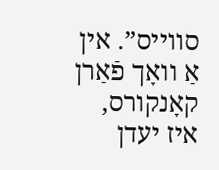סווייס”. אין אַ וואָך פֿאַרן קאָנקורס, איז יעדן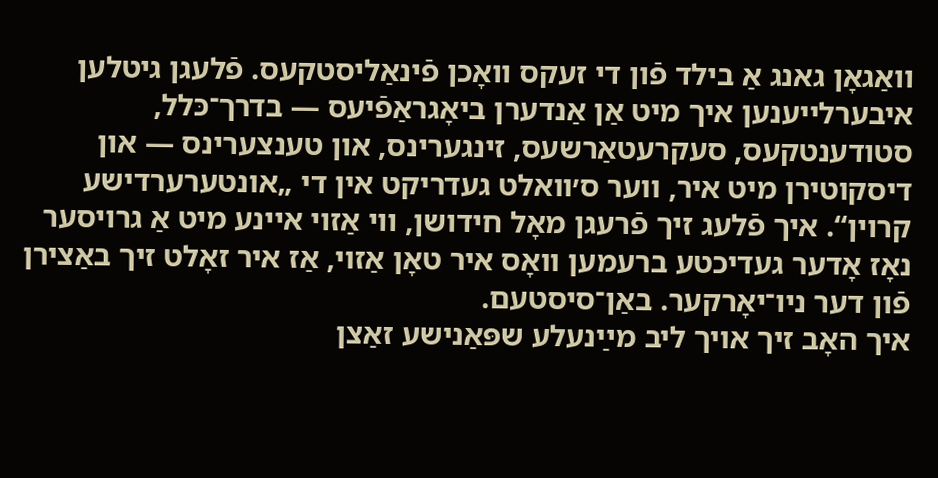וואַגאָן גאנג אַ בילד פֿון די זעקס וואָכן פֿינאַליסטקעס. פֿלעגן גיטלען איבערלייענען איך מיט אַן אַנדערן ביאָגראַפֿיעס — בדרך־כּלל, סטודענטקעס, סעקרעטאַרשעס, זינגערינס, און טענצערינס — און דיסקוטירן מיט איר, ווער ס׳וואלט געדריקט אין די „אונטערערדישע קרוין“. איך פֿלעג זיך פֿרעגן מאָל חידושן, ווי אַזוי איינע מיט אַ גרויסער נאָז אָדער געדיכטע ברעמען וואָס איר טאָן אַזוי, אַז איר זאָלט זיך באַצירן פֿון דער ניו־יאָרקער. באַן־סיסטעם.
איך האָב זיך אויך ליב מײַנעלע שפּאַנישע זאַצן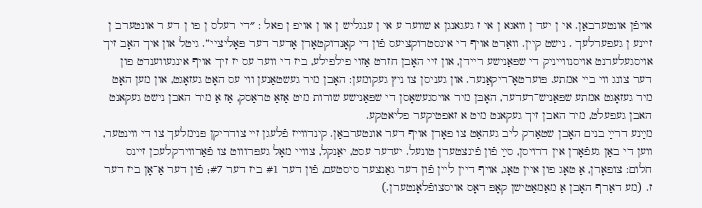אויפֿן אונטערבאַן. אי ן יעד ן װאגא ן אי ז געגאנגן א שװער ע אי ן ענגליש ן או ן אויפ ן פאל : ״די רעלס ן פו ן דע ר אונטערב ן זײנע ן געפערלעך . נישט קיין. וואַרט אויף די אינסטרוקציעס פֿון די קאָנדוקטאָרן אָדער דער פּאָליציי“. גיטל און איך האָב זיך אויסגעלערנט אויסנווייניק די שפּאַנישע ריידן, און זיי האָבן חזרט אַזוי פילפילע, ביז די ווער עס יז זיך אויף אינגעווענדט פון דער צונג ווי ביי אמתע. פּוערטאָ־ריקאַנער. און געניסן צו ניץ געקומען: האָבן מיר געשטאַנען ווי עס האָט געזאָגט, און מען האָט מיר געזאָגט אמתע שפּאַניש־רעדער, האָבּן מיר אויסגעשאָסן די שפּאַנישע שורות מיט אַזאַ טראַסק, אַז אַ מיר האבן נישט געקאנט האבן געפעלט, מיר האבן זיך געקאנט מיט א זאפטיקער פליאטקע.
מײַנע דרײַ בנים האָבן שטאַרק ליב געהאַט צו פאָרן אויף דער אונטערבאַן. קינדװײז פֿלעגן זײ צודריקן פּנימלעך צו די װינטער, װען די באַן געפֿאָרן אין דרױסן, סײַ פֿון פֿינצטערן טונעל. יעדער עסט, יאַנקל, צוויי מאָל געפּרוווט צו פֿאַרווירקלעכן זיינס חלום: צופאָרן, אַ טאָג פון איין טאָג, אויף דיין ליין פֿון דער גאַנצער סיסטעם, פֿון דער #1 ביז דער #7; פֿון דער אַ־אָן ביז דער ז. (מע דאַרף האָבן אַ מאַמאַטישן קאָפּ דאָס אויסצופֿלאָנטערן.)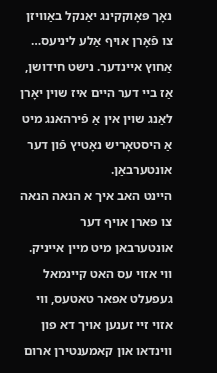נאָך פּאָוקקינג יאַנקל באַוויזן צו פֿאָרן אויף אַלע ליניעס… אַחוץ איינדער. נישט חידושן, אַז ביי דער היים איז שוין יאָרן לאַנג שוין אין אַ פֿירהאנג מיט אַ היסטאָריש נאָטיץ פֿון דער אונטערבאַן.
היינט האב איך א הנאה הנאה צו פארן אויף דער אונטערבאן מיט מיין אייניק. ווי אזוי עס האט קיינמאל געפעלט אפאר טאטעס, ווי אזוי זיי זענען אויך דא פון ווינדאו און קאמענטירן ארום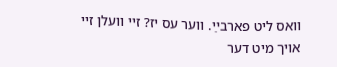וואס ליט פארבײַ. ווער עס יז? זיי וועלן זיי אויך מיט דער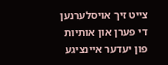צייט זיך אויסלערנען די פערן און אותיות פון יעדער איינציגע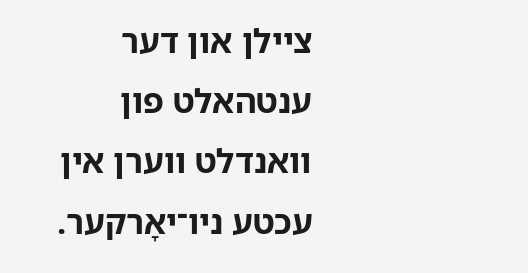ציילן און דער ענטהאלט פון וואנדלט ווערן אין עכטע ניו־יאָרקער.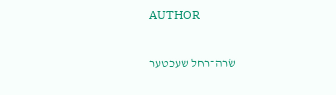AUTHOR

שׂרה־רחל שעכטער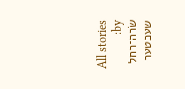All stories by: שׂרה־רחל שעכטער